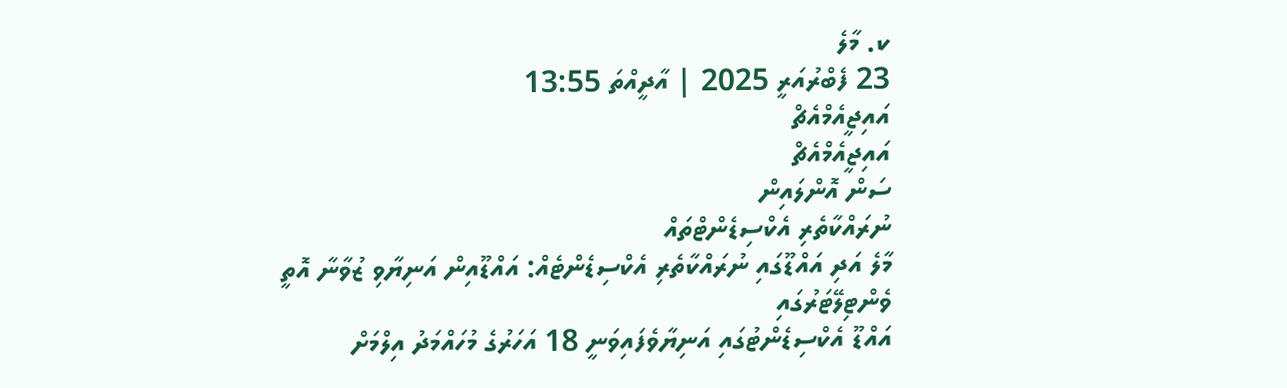ކ. މާލެ
23 ފެބްރުއަރީ 2025 | އާދީއްތަ 13:55
އައިޖީއެމްއެޗް
އައިޖީއެމްއެޗް
ސަން އޮންލައިން
ނުރައްކާތެރި އެކްސިޑެންޓްތައް
މާލެ އަދި އައްޑޫގައި ނުރައްކާތެރި އެކްސިޑެންޓެއް: އައްޑޫއިން އަނިޔާވި ޒުވާނާ އޮތީ ވެންޓިލޭޓަރުގައި
އައްޑޫ އެކްސިޑެންޓުގައި އަނިޔާވެފައިވަނީ 18 އަހަރުގެ މުހައްމަދު އިލްމަށް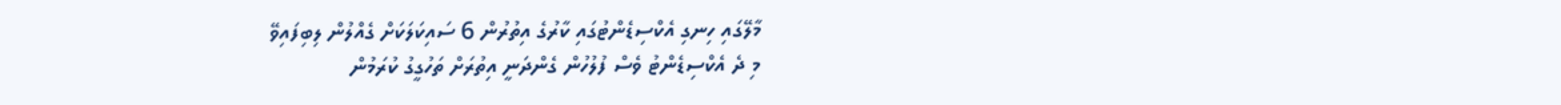މާލޭގައި ހިނގި އެކްސިޑެންޓުގައި ކާރުގެ އިތުރުން 6 ސައިކަލަކަށް ގެއްލުން ލިބިފައިވޭ
މި ދެ އެކްސިޑެންޓު ވެސް ފުލުހުން ގެންދަނީ އިތުރަށް ތަހުގީގު ކުރަމުން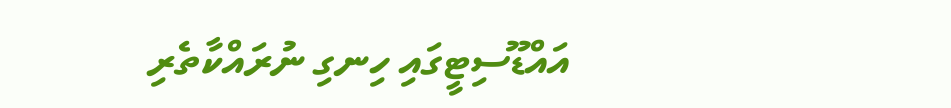އައްޑޫސިޓީގައި ހިނގި ނުރައްކާތެރި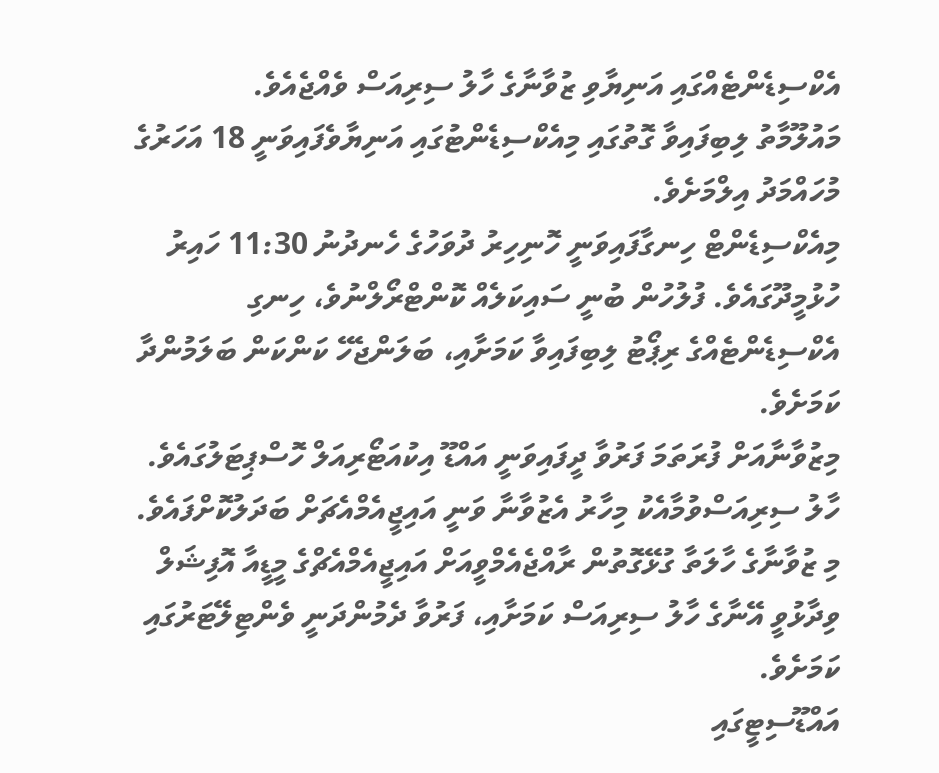އެކްސިޑެންޓެއްގައި އަނިޔާވި ޒުވާނާގެ ހާލު ސިރިއަސް ވެއްޖެއެވެ.
މައުލޫމާތު ލިބިފައިވާ ގޮތުގައި މިއެކްސިޑެންޓުގައި އަނިޔާވެފައިވަނީ 18 އަހަރުގެ މުހައްމަދު އިލްމަށެވެ.
މިއެކްސިޑެންޓް ހިނގާފައިވަނީ ހޮނިހިރު ދުވަހުގެ ހެނދުނު 11:30 ހައިރު ހުޅުމީދޫގައެވެ. ފުލުހުން ބުނީ ސައިކަލެއް ކޮންޓްރޯލްނުވެ، ހިނގި އެކްސިޑެންޓެއްގެ ރިޕޯޓު ލިބިފައިވާ ކަމަށާއި، ބަލަންޖެހޭ ކަންކަން ބަލަމުންދާ ކަމަށެވެ.
މިޒުވާނާއަށް ފުރަތަމަ ފަރުވާ ދީފައިވަނީ އައްޑޫ އިކުއަޓޯރިއަލް ހޮސްޕިޓަލުގައެވެ. ހާލު ސިރިއަސްވުމާއެކު މިހާރު އެޒުވާނާ ވަނީ އައިޖީއެމްއެޗަށް ބަދަލުކޮށްފައެވެ. މި ޒުވާނާގެ ހާލަތާ ގުޅޭގޮތުން ރާއްޖެއެމްވީއަށް އައިޖީއެމްއެޗްގެ މީޑީއާ އޮފިޝަލް ވިދާޅުވީ އޭނާގެ ހާލު ސިރިއަސް ކަމަށާއި، ފަރުވާ ދެމުންދަނީ ވެންޓިލޭޓަރުގައި ކަމަށެވެ.
އައްޑޫސިޓީގައި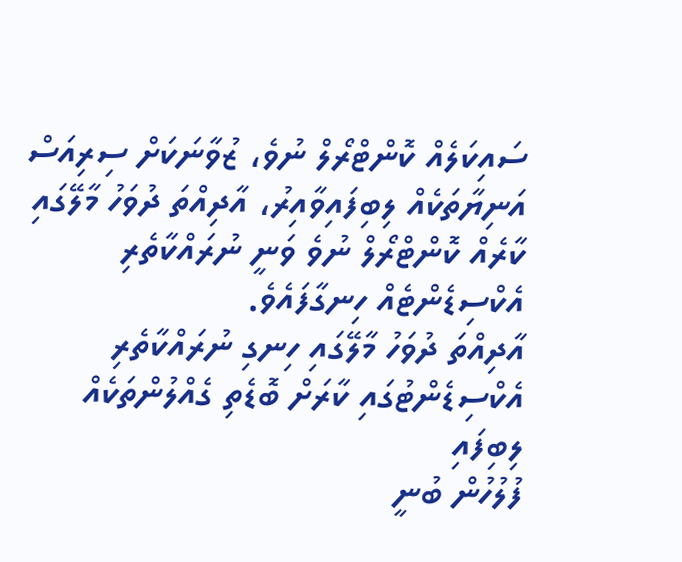ސައިކަލެއް ކޮންޓްރޯލް ނުވެ، ޒުވާނަކަށް ސިރިއަސް އަނިޔާތަކެއް ލިބިފައިވާއިރު، އާދިއްތަ ދުވަހު މާލޭގައި ކާރެއް ކޮންޓްރޯލް ނުވެ ވަނީ ނުރައްކާތެރި އެކްސިޑެންޓެއް ހިނގާފައެވެ.
އާދިއްތަ ދުވަހު މާލޭގައި ހިނގި ނުރައްކާތެރި އެކްސިޑެންޓުގައި ކާރަށް ބޮޑެތި ގެއްލުންތަކެއް ލިބިފައި
ފުލުހުން ބުނީ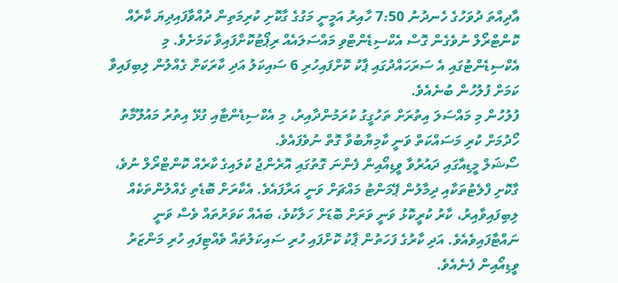އާދިއްތަ ދުވަހުގެ ހެނދުނު 7:50 ހާއިރު އަމީނީ މަގުގެ ގާކޮށި ކުރިމަތިން ދުއްވާފައިދިޔަ ކާރެއް ކޮންޓްރޯލް ނުވެގެން ގޮސް އެކްސިޑެންޓްވި މައްސަލައެއް ރިޕޯޓުކޮށްފައިވާ ކަމަށެވެ. މި އެކްސިޑެންޓުގައި އެ ސަރަހައްދުގައި ޕާކު ކޮށްފައިހުރި 6 ސައިކަލު އަދި ކާރަކަށް ގެއްލުން ލިބިފައިވާ ކަމަށް ފުލުހުން ބުނެއެވެ.
ފުލުހުން މި މައްސަލަ އިތުރަށް ތަހުގީގު ކުރަމުންދާއިރު، މި އެކްސިޑެންޓާއި ގުޅޭ އިތުރު މައުލޫމާތު ހޯދުމަށް ކުރި މަސައްކަތް ވަނީ ކާމިޔާބުވާ ގޮތް ނުވެފައެވެ.
ސޯޝަލް މީޑިއާގައި ދައުރުވާ ވީޑިއޯއިން ފެންނަ ގޮތުގައި އޮރެންޖު ކުލައިގެ ކާރެއް ކޮންޓްރޯލް ނުވެ، ގާކޮށި ފްލެޓުތަކާއި ދިމާލުން ޕޭމަންޓު މައްޗަށް ވަނީ އަރާފައެވެ. އެކާރަށް ބޮޑެތި ގެއްލުންތަކެއް ލިބިފައިވާއިރު، ކާރު ކުރީކޮޅު ވަނީ ވަރަށް ބޮޑަށް ހަލާކުވެ، ބައެއް ކަވަރުތައް ވެސް ވަނީ ނައްޓާފައިވެއެވެ. އަދި ކާރުގެ ފަހަތުން ޕާކު ކޮށްފައި ހުރި ސައިކަލުތައް ވެއްޓިފައި ހުރި މަންޒަރު ވީޑިއޯއިން ފެނެއެވެ.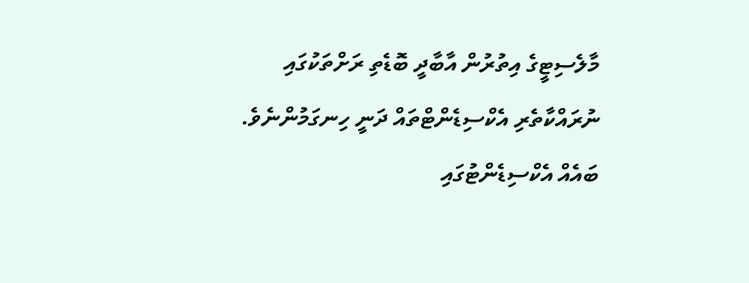މާލެސިޓީގެ އިތުރުން އާބާދީ ބޮޑެތި ރަށްތަކުގައި ނުރައްކާތެރި އެކްސިޑެންޓްތައް ދަނީ ހިނގަމުންނެވެ. ބައެއް އެކްސިޑެންޓުގައި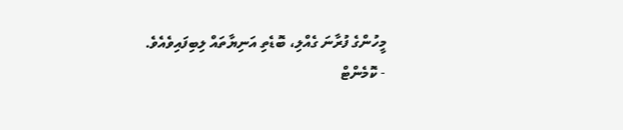މީހުންގެ ފުރާނަ ގެއްލި، ބޮޑެތި އަނިޔާތައް ލިބިފައިވެއެވެ.
- ކޮމެންޓް